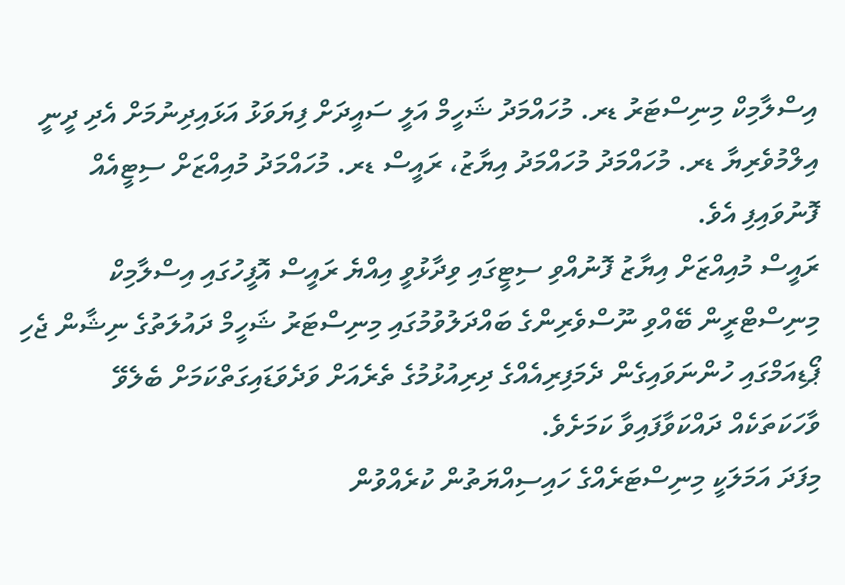އިސްލާމިކް މިނިސްޓަރު ޑރ. މުހައްމަދު ޝަހީމް އަލީ ސައީދަށް ފިޔަވަޅު އަޅައިދިނުމަށް އެދި ދީނީ އިލްމުވެރިޔާ ޑރ. މުހައްމަދު މުހައްމަދު އިޔާޒު، ރައީސް ޑރ. މުހައްމަދު މުއިއްޒަށް ސިޓީއެއް ފޮނުވައިފި އެވެ.
ރައީސް މުއިއްޒަށް އިޔާޒު ފޮނުއްވި ސިޓީގައި ވިދާޅުވީ އިއްޔެ ރައީސް އޮފީހުގައި އިސްލާމިކް މިނިސްޓްރީން ބޭއްވި ނޫސްވެރިންގެ ބައްދަލުވުމުގައި މިނިސްޓަރު ޝަހީމް ދައުލަތުގެ ނިޝާން ޖެހި ޕޯޑިއަމްގައި ހުންނަވައިގެން ދެމަފިރިއެއްގެ ދިރިއުޅުމުގެ ތެރެއަށް ވަދެވަޑައިގަތްކަމަށް ބެލެވޭ ވާހަކަތަކެއް ދައްކަވާފައިވާ ކަމަށެވެ.
މިފަދަ އަމަލަކީ މިނިސްޓަރެއްގެ ހައިސިއްޔަތުން ކުރެއްވުން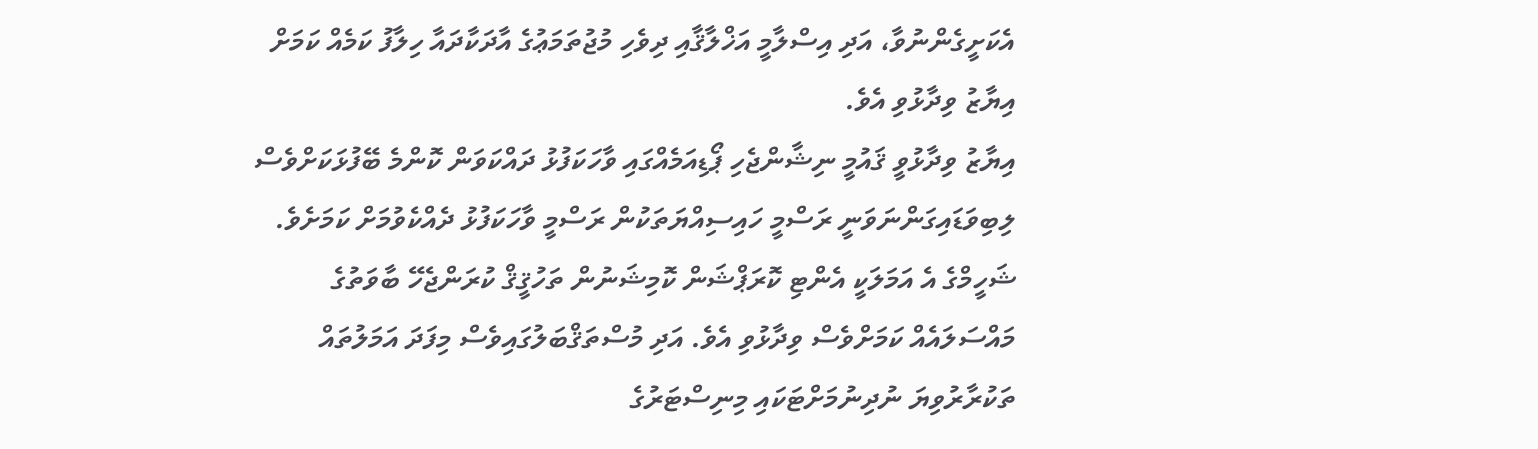އެކަށީގެންނުވާ، އަދި އިސްލާމީ އަޚްލާޤާއި ދިވެހި މުޖުތަމަޢުގެ އާދަކާދައާ ހިލާފު ކަމެއް ކަމަށް އިޔާޒު ވިދާޅުވި އެވެ.
އިޔާޒު ވިދާޅުވީ ޤައުމީ ނިޝާންޖެހި ޕޯޑިއަމެއްގައި ވާހަކަފުޅު ދައްކަވަން ކޮންމެ ބޭފުޅަކަށްވެސް ލިބިވަޑައިގަންނަވަނީ ރަސްމީ ހައިސިއްޔަތަކުން ރަސްމީ ވާހަކަފުޅު ދެއްކެވުމަށް ކަމަށެވެ. ޝަހީމްގެ އެ އަމަލަކީ އެންޓި ކޮރަޕްޝަން ކޮމިޝަނުން ތަހުޤީޤް ކުރަންޖެހޭ ބާވަތުގެ މައްސަލައެއް ކަމަށްވެސް ވިދާޅުވި އެވެ. އަދި މުސްތަޤްބަލުގައިވެސް މިފަދަ އަމަލުތައް ތަކުރާރުވިޔަ ނުދިނުމަށްޓަކައި މިނިސްޓަރުގެ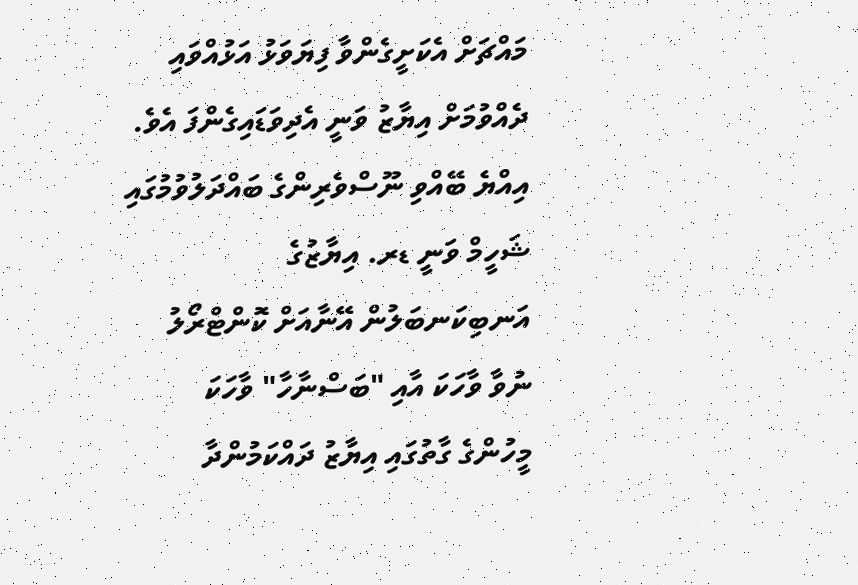މައްޗަށް އެކަށީގެންވާ ފިޔަވަޅު އަޅުއްވައި ދެއްވުމަށް އިޔާޒު ވަނީ އެދިވަޑައިގެންފަ އެވެ.
އިއްޔެ ބޭއްވި ނޫސްވެރިންގެ ބައްދަލުވުމުގައި ޝަހީމް ވަނީ ޑރ. އިޔާޒުގެ އަނބިކަނބަލުން އޭނާއަށް ކޮންޓްރޯލު ނުވާ ވާހަކަ އާއި "ބަސްނާހާ" ވާހަކަ މީހުންގެ ގާތުގައި އިޔާޒު ދައްކަމުންދާ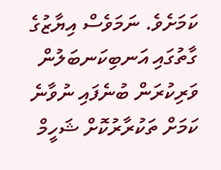ކަމަށެވެ. ނަމަވެސް އިޔާޒުގެ ގާތުގައި އަނބިކަނބަލުން ވަރިކުރަން ބުނެފައި ނުވާނެ ކަމަށް ތަކުރާރުކޮށް ޝަހީމް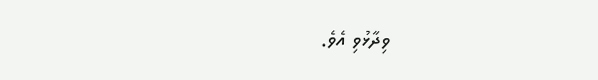ވިދާޅުވި އެވެ.